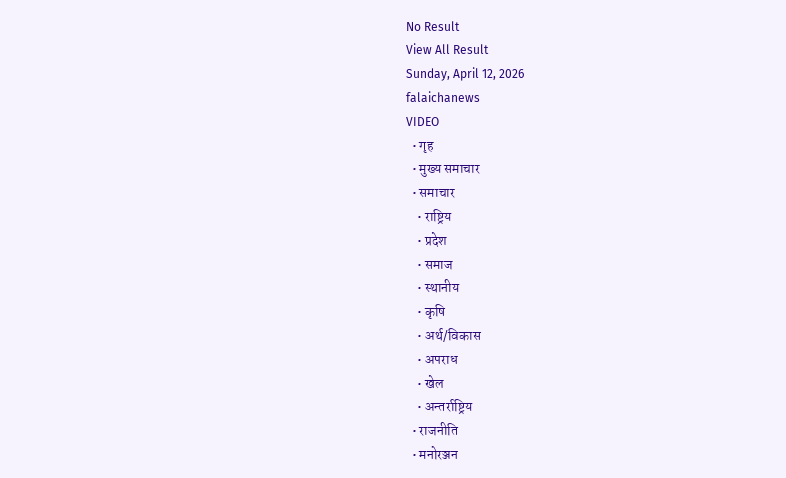No Result
View All Result
Sunday, April 12, 2026
falaichanews
VIDEO
  • गृह
  • मुख्य समाचार
  • समाचार
    • राष्ट्रिय
    • प्रदेश
    • समाज
    • स्थानीय
    • कृषि
    • अर्थ/विकास
    • अपराध
    • खेल
    • अन्तर्राष्ट्रिय
  • राजनीति
  • मनोरञ्जन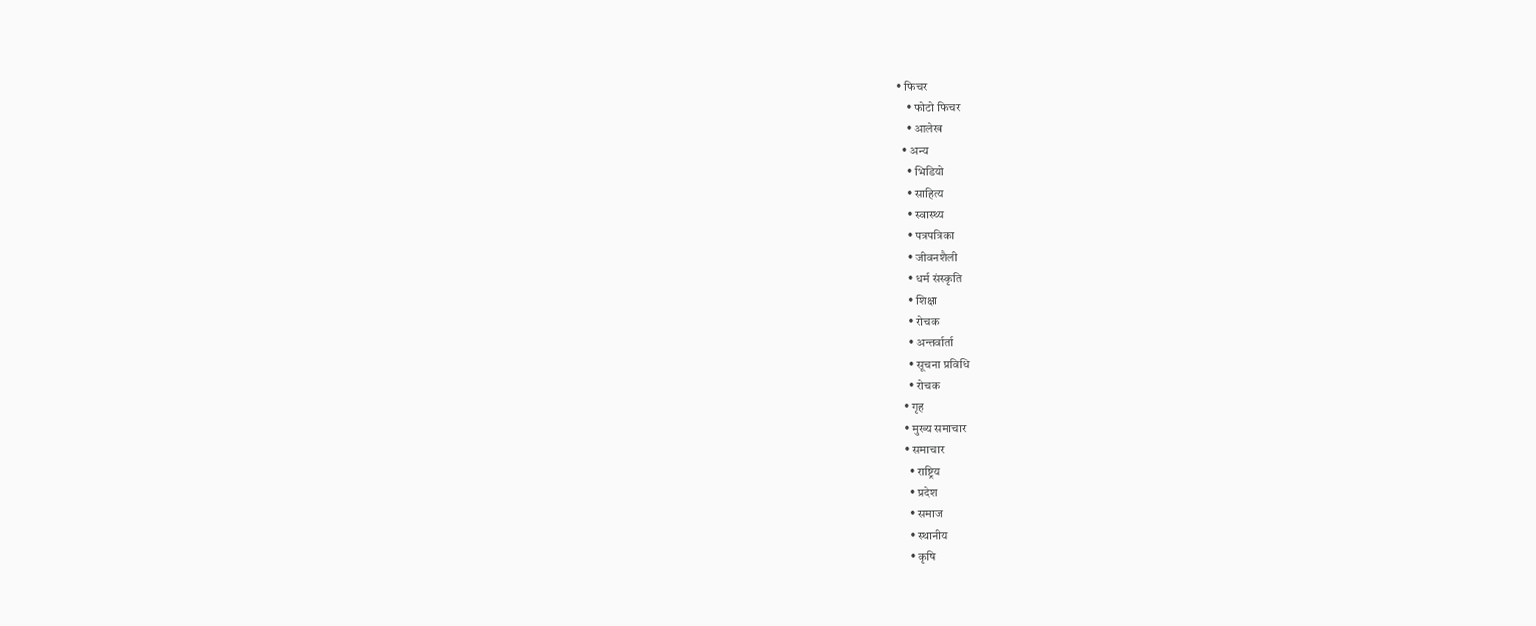• फिचर
    • फोटो फिचर
    • आलेख
  • अन्य
    • भिडियो
    • साहित्य
    • स्वास्थ्य
    • पत्रपत्रिका
    • जीवनशैली
    • धर्म संस्कृति
    • शिक्षा
    • रोचक
    • अन्तर्वार्ता
    • सूचना प्रविधि
    • रोचक
  • गृह
  • मुख्य समाचार
  • समाचार
    • राष्ट्रिय
    • प्रदेश
    • समाज
    • स्थानीय
    • कृषि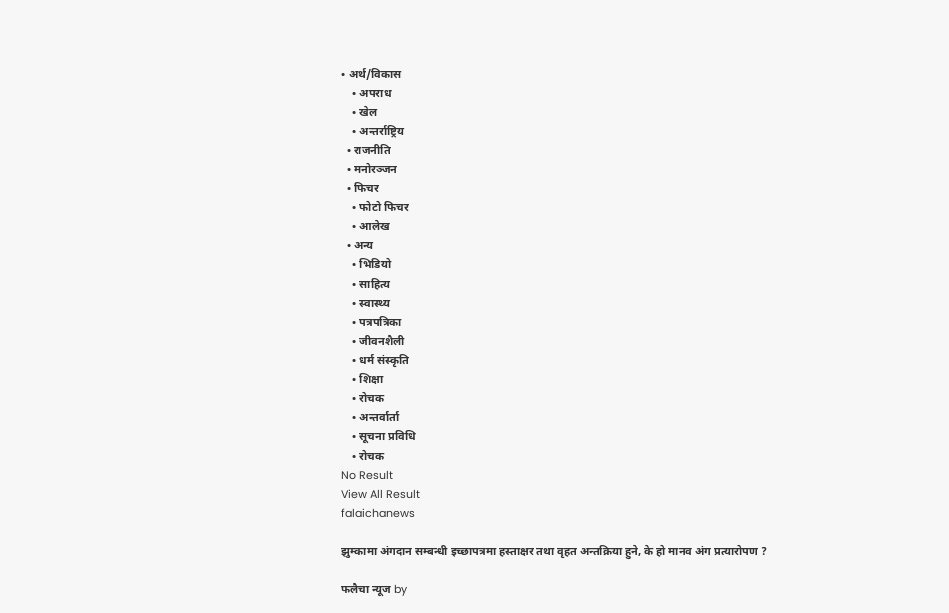• अर्थ/विकास
    • अपराध
    • खेल
    • अन्तर्राष्ट्रिय
  • राजनीति
  • मनोरञ्जन
  • फिचर
    • फोटो फिचर
    • आलेख
  • अन्य
    • भिडियो
    • साहित्य
    • स्वास्थ्य
    • पत्रपत्रिका
    • जीवनशैली
    • धर्म संस्कृति
    • शिक्षा
    • रोचक
    • अन्तर्वार्ता
    • सूचना प्रविधि
    • रोचक
No Result
View All Result
falaichanews

झुम्कामा अंगदान सम्बन्धी इच्छापत्रमा हस्ताक्षर तथा वृहत अन्तक्रिया हुने, के हो मानव अंग प्रत्यारोपण ?

फलैचा न्यूज by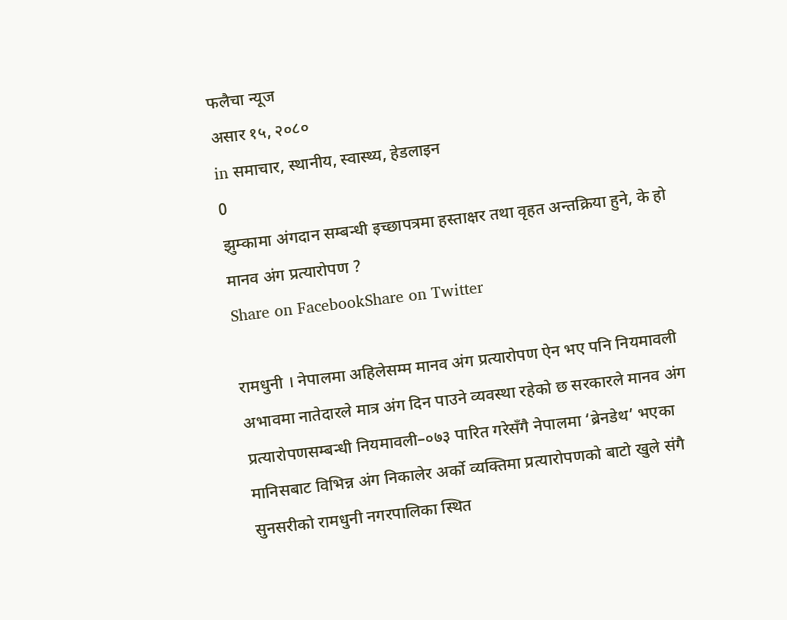फलैचा न्यूज
असार १५, २०८०
in समाचार, स्थानीय, स्वास्थ्य, हेडलाइन
0
झुम्कामा अंगदान सम्बन्धी इच्छापत्रमा हस्ताक्षर तथा वृहत अन्तक्रिया हुने, के हो मानव अंग प्रत्यारोपण ?
Share on FacebookShare on Twitter

रामधुनी । नेपालमा अहिलेसम्म मानव अंग प्रत्यारोपण ऐन भए पनि नियमावली अभावमा नातेदारले मात्र अंग दिन पाउने व्यवस्था रहेको छ सरकारले मानव अंग प्रत्यारोपणसम्बन्धी नियमावली–०७३ पारित गरेसँगै नेपालमा ‘ब्रेनडेथ’ भएका मानिसबाट विभिन्न अंग निकालेर अर्को व्यक्तिमा प्रत्यारोपणको बाटो खुले संगै सुनसरीको रामधुनी नगरपालिका स्थित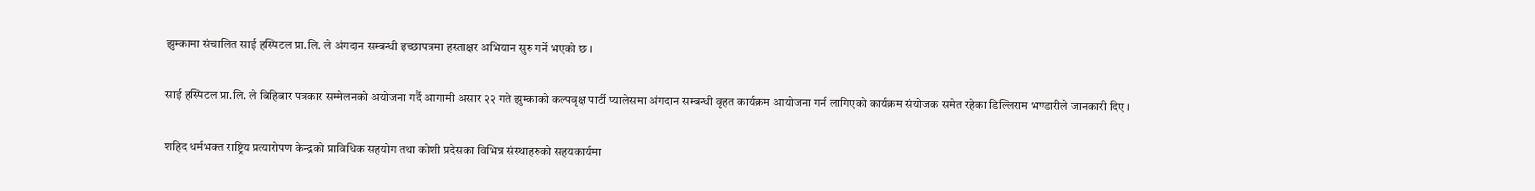झुम्कामा संचालित साई हस्पिटल प्रा.लि. ले अंगदान सम्बन्धी इच्छापत्रमा हस्ताक्षर अभियान सुरु गर्ने भएको छ ।

साई हस्पिटल प्रा.लि. ले बिहिबार पत्रकार सम्मेलनको अयोजना गर्दै आगामी असार २२ गते झुम्काको कल्पवृक्ष पार्टी प्यालेसमा अंगदान सम्बन्धी वृहत कार्यक्रम आयोजना गर्न लागिएको कार्यक्रम संयोजक समेत रहेका डिल्लिराम भण्डारीले जानकारी दिए ।

शहिद धर्मभक्त राष्ट्रिय प्रत्यारोपण केन्द्रको प्राविधिक सहयोग तथा कोशी प्रदेसका विभिन्न संस्थाहरुको सहयकार्यमा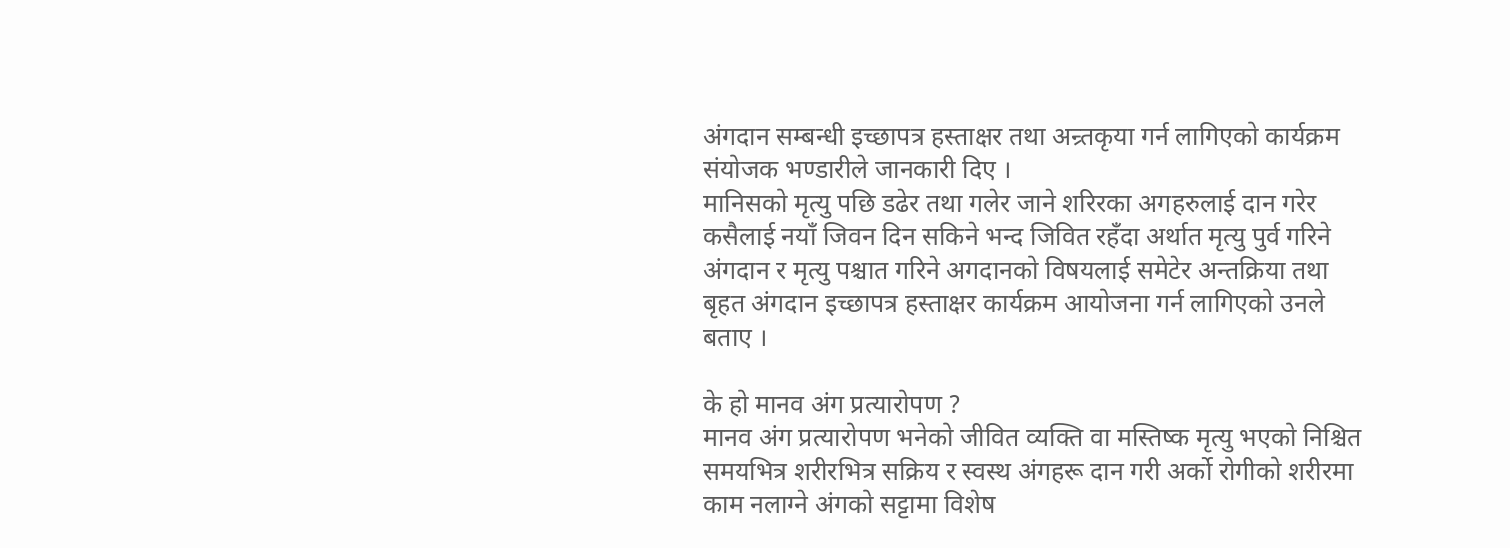अंगदान सम्बन्धी इच्छापत्र हस्ताक्षर तथा अन्र्तकृया गर्न लागिएको कार्यक्रम संयोजक भण्डारीले जानकारी दिए ।
मानिसको मृत्यु पछि डढेर तथा गलेर जाने शरिरका अगहरुलाई दान गरेर कसैलाई नयाँ जिवन दिन सकिने भन्द जिवित रहँदा अर्थात मृत्यु पुर्व गरिने अंगदान र मृत्यु पश्चात गरिने अगदानको विषयलाई समेटेर अन्तक्रिया तथा बृहत अंगदान इच्छापत्र हस्ताक्षर कार्यक्रम आयोजना गर्न लागिएको उनले बताए ।

के हो मानव अंग प्रत्यारोपण ?
मानव अंग प्रत्यारोपण भनेको जीवित व्यक्ति वा मस्तिष्क मृत्यु भएको निश्चित समयभित्र शरीरभित्र सक्रिय र स्वस्थ अंगहरू दान गरी अर्को रोगीको शरीरमा काम नलाग्ने अंगको सट्टामा विशेष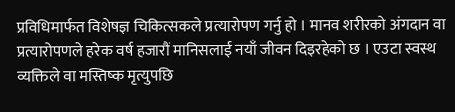प्रविधिमार्फत विशेषज्ञ चिकित्सकले प्रत्यारोपण गर्नु हो । मानव शरीरको अंगदान वा प्रत्यारोपणले हरेक वर्ष हजारौं मानिसलाई नयाँ जीवन दिइरहेको छ । एउटा स्वस्थ व्यक्तिले वा मस्तिष्क मृत्युपछि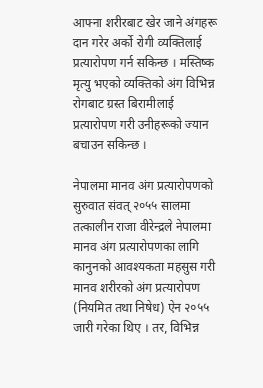आफ्ना शरीरबाट खेर जाने अंगहरू दान गरेर अर्को रोगी व्यक्तिलाई प्रत्यारोपण गर्न सकिन्छ । मस्तिष्क मृत्यु भएको व्यक्तिको अंग विभिन्न रोगबाट ग्रस्त बिरामीलाई प्रत्यारोपण गरी उनीहरूको ज्यान बचाउन सकिन्छ ।

नेपालमा मानव अंग प्रत्यारोपणको सुरुवात संवत् २०५५ सालमा तत्कालीन राजा वीरेन्द्रले नेपालमा मानव अंग प्रत्यारोपणका लागि कानुनको आवश्यकता महसुस गरी मानव शरीरको अंग प्रत्यारोपण (नियमित तथा निषेध) ऐन २०५५ जारी गरेका थिए । तर, विभिन्न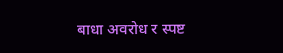बाधा अवरोध र स्पष्ट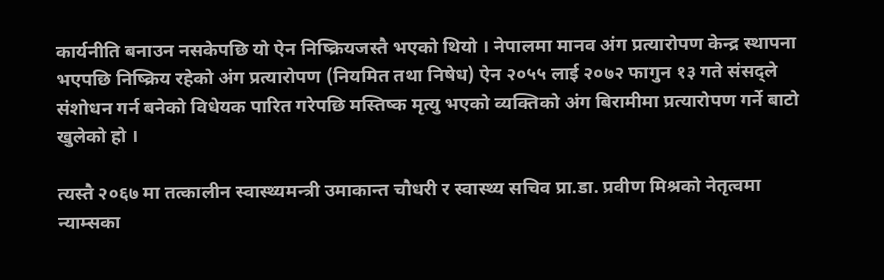कार्यनीति बनाउन नसकेपछि यो ऐन निष्क्रियजस्तै भएको थियो । नेपालमा मानव अंग प्रत्यारोपण केन्द्र स्थापना भएपछि निष्क्रिय रहेको अंग प्रत्यारोपण (नियमित तथा निषेध) ऐन २०५५ लाई २०७२ फागुन १३ गते संसद्ले संशोधन गर्न बनेको विधेयक पारित गरेपछि मस्तिष्क मृत्यु भएको व्यक्तिको अंग बिरामीमा प्रत्यारोपण गर्ने बाटो खुलेको हो ।

त्यस्तै २०६७ मा तत्कालीन स्वास्थ्यमन्त्री उमाकान्त चौधरी र स्वास्थ्य सचिव प्रा.डा. प्रवीण मिश्रको नेतृत्वमा न्याम्सका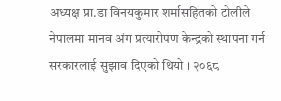अध्यक्ष प्रा.डा विनयकुमार शर्मासहितको टोलीले नेपालमा मानव अंग प्रत्यारोपण केन्द्रको स्थापना गर्न सरकारलाई सुझाव दिएको थियो । २०६८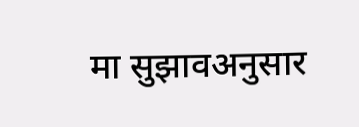मा सुझावअनुसार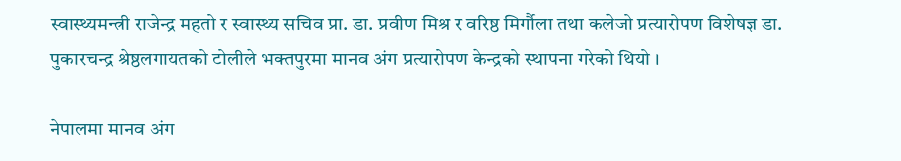स्वास्थ्यमन्त्री राजेन्द्र महतो र स्वास्थ्य सचिव प्रा. डा. प्रवीण मिश्र र वरिष्ठ मिर्गौला तथा कलेजो प्रत्यारोपण विशेषज्ञ डा. पुकारचन्द्र श्रेष्ठलगायतको टोलीले भक्तपुरमा मानव अंग प्रत्यारोपण केन्द्रको स्थापना गरेको थियो ।

नेपालमा मानव अंग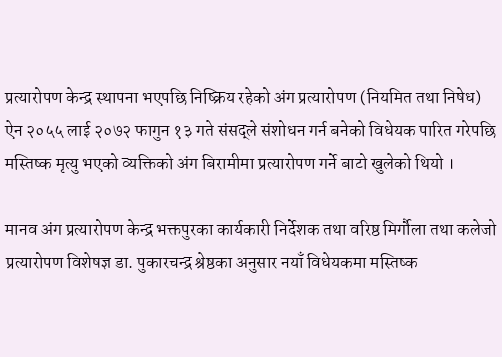प्रत्यारोपण केन्द्र स्थापना भएपछि निष्क्रिय रहेको अंग प्रत्यारोपण (नियमित तथा निषेध) ऐन २०५५ लाई २०७२ फागुन १३ गते संसद्ले संशोधन गर्न बनेको विधेयक पारित गरेपछि मस्तिष्क मृत्यु भएको व्यक्तिको अंग बिरामीमा प्रत्यारोपण गर्ने बाटो खुलेको थियो ।

मानव अंग प्रत्यारोपण केन्द्र भक्तपुरका कार्यकारी निर्देशक तथा वरिष्ठ मिर्गौला तथा कलेजो प्रत्यारोपण विशेषज्ञ डा. पुकारचन्द्र श्रेष्ठका अनुसार नयाँ विधेयकमा मस्तिष्क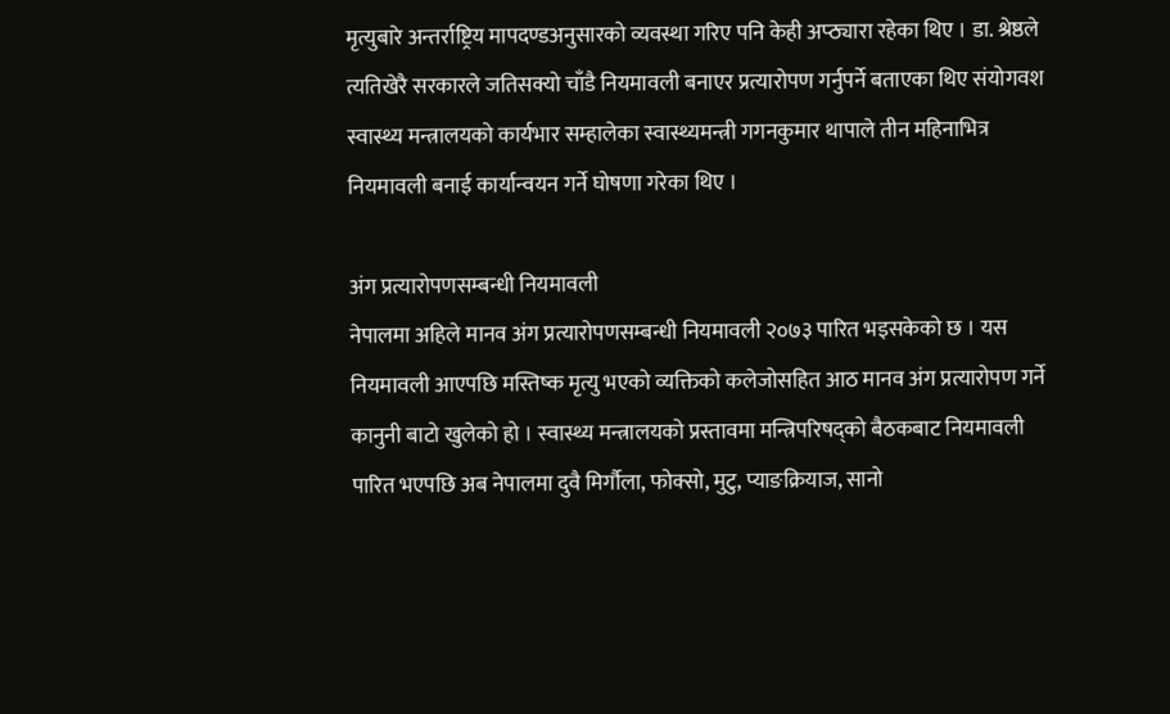मृत्युबारे अन्तर्राष्ट्रिय मापदण्डअनुसारको व्यवस्था गरिए पनि केही अप्ठ्यारा रहेका थिए । डा. श्रेष्ठले त्यतिखेरै सरकारले जतिसक्यो चाँडै नियमावली बनाएर प्रत्यारोपण गर्नुपर्ने बताएका थिए संयोगवश स्वास्थ्य मन्त्रालयको कार्यभार सम्हालेका स्वास्थ्यमन्त्री गगनकुमार थापाले तीन महिनाभित्र नियमावली बनाई कार्यान्वयन गर्ने घोषणा गरेका थिए ।

अंग प्रत्यारोपणसम्बन्धी नियमावली
नेपालमा अहिले मानव अंग प्रत्यारोपणसम्बन्धी नियमावली २०७३ पारित भइसकेको छ । यस नियमावली आएपछि मस्तिष्क मृत्यु भएको व्यक्तिको कलेजोसहित आठ मानव अंग प्रत्यारोपण गर्ने कानुनी बाटो खुलेको हो । स्वास्थ्य मन्त्रालयको प्रस्तावमा मन्त्रिपरिषद्को बैठकबाट नियमावली पारित भएपछि अब नेपालमा दुवै मिर्गौला, फोक्सो, मुटु, प्याङक्रियाज, सानो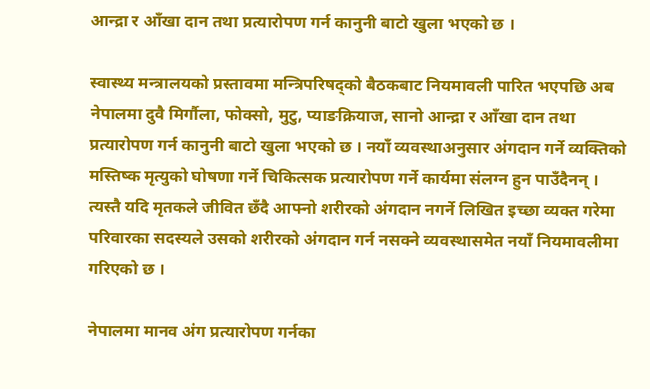आन्द्रा र आँखा दान तथा प्रत्यारोपण गर्न कानुनी बाटो खुला भएको छ ।

स्वास्थ्य मन्त्रालयको प्रस्तावमा मन्त्रिपरिषद्को बैठकबाट नियमावली पारित भएपछि अब नेपालमा दुवै मिर्गौला, फोक्सो, मुटु, प्याङक्रियाज, सानो आन्द्रा र आँखा दान तथा प्रत्यारोपण गर्न कानुनी बाटो खुला भएको छ । नयाँ व्यवस्थाअनुसार अंगदान गर्ने व्यक्तिको मस्तिष्क मृत्युको घोषणा गर्ने चिकित्सक प्रत्यारोपण गर्ने कार्यमा संलग्न हुन पाउँदैनन् । त्यस्तै यदि मृतकले जीवित छँदै आफ्नो शरीरको अंगदान नगर्ने लिखित इच्छा व्यक्त गरेमा परिवारका सदस्यले उसको शरीरको अंगदान गर्न नसक्ने व्यवस्थासमेत नयाँ नियमावलीमा गरिएको छ ।

नेपालमा मानव अंग प्रत्यारोपण गर्नका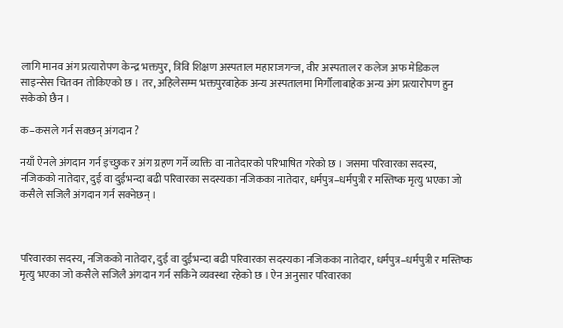लागि मानव अंग प्रत्यारोपण केन्द्र भक्तपुर, त्रिवि शिक्षण अस्पताल महाराजगन्ज, वीर अस्पताल र कलेज अफ मेडिकल साइन्सेस चितवन तोकिएको छ । तर, अहिलेसम्म भक्तपुरबाहेक अन्य अस्पतालमा मिर्गौलाबाहेक अन्य अंग प्रत्यारोपण हुन सकेको छैन ।

क–कसले गर्न सक्छन् अंगदान ?

नयाँ ऐनले अंगदान गर्न इच्छुक र अंग ग्रहण गर्ने व्यक्ति वा नातेदारको परिभाषित गरेको छ । जसमा परिवारका सदस्य, नजिकको नातेदार, दुई वा दुईभन्दा बढी परिवारका सदस्यका नजिकका नातेदार, धर्मपुत्र–धर्मपुत्री र मस्तिष्क मृत्यु भएका जो कसैले सजिलै अंगदान गर्न सक्नेछन् ।



परिवारका सदस्य, नजिकको नातेदार, दुई वा दुईभन्दा बढी परिवारका सदस्यका नजिकका नातेदार, धर्मपुत्र–धर्मपुत्री र मस्तिष्क मृत्यु भएका जो कसैले सजिलै अंगदान गर्न सकिने व्यवस्था रहेको छ । ऐन अनुसार परिवारका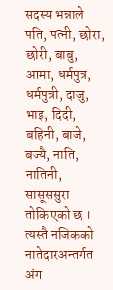सदस्य भन्नाले पति, पत्नी, छोरा, छोरी, बाबु, आमा, धर्मपुत्र, धर्मपुत्री, दाजु, भाइ, दिदी, बहिनी, बाजे, बज्यै, नाति, नातिनी, सासूससुरा तोकिएको छ । त्यस्तै नजिकको नातेदारअन्तर्गत अंग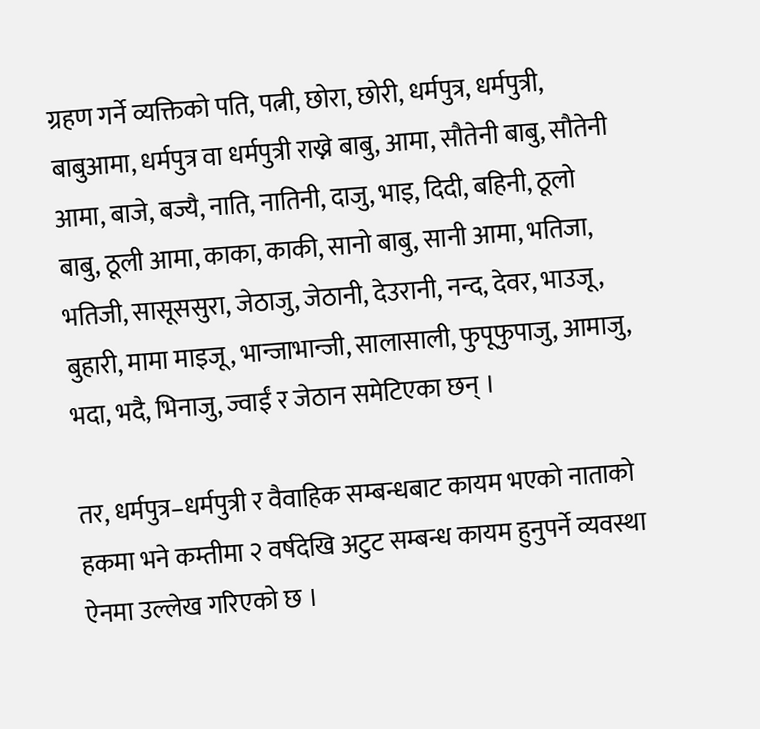ग्रहण गर्ने व्यक्तिको पति, पत्नी, छोरा, छोरी, धर्मपुत्र, धर्मपुत्री, बाबुआमा, धर्मपुत्र वा धर्मपुत्री राख्ने बाबु, आमा, सौतेनी बाबु, सौतेनी आमा, बाजे, बज्यै, नाति, नातिनी, दाजु, भाइ, दिदी, बहिनी, ठूलो बाबु, ठूली आमा, काका, काकी, सानो बाबु, सानी आमा, भतिजा, भतिजी, सासूससुरा, जेठाजु, जेठानी, देउरानी, नन्द, देवर, भाउजू, बुहारी, मामा माइजू, भान्जाभान्जी, सालासाली, फुपूफुपाजु, आमाजु, भदा, भदै, भिनाजु, ज्वाईं र जेठान समेटिएका छन् ।

तर, धर्मपुत्र–धर्मपुत्री र वैवाहिक सम्बन्धबाट कायम भएको नाताको हकमा भने कम्तीमा २ वर्षदेखि अटुट सम्बन्ध कायम हुनुपर्ने व्यवस्था ऐनमा उल्लेख गरिएको छ ।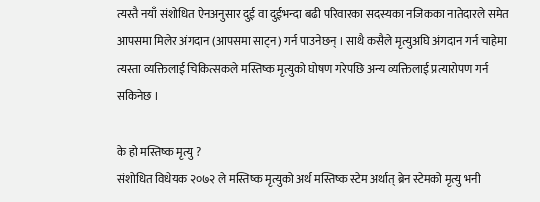त्यस्तै नयाँ संशोधित ऐनअनुसार दुई वा दुईभन्दा बढी परिवारका सदस्यका नजिकका नातेदारले समेत आपसमा मिलेर अंगदान (आपसमा साट्न) गर्न पाउनेछन् । साथै कसैले मृत्युअघि अंगदान गर्न चाहेमा त्यस्ता व्यक्तिलाई चिकित्सकले मस्तिष्क मृत्युको घोषण गरेपछि अन्य व्यक्तिलाई प्रत्यारोपण गर्न सकिनेछ ।

के हो मस्तिष्क मृत्यु ?
संशोधित विधेयक २०७२ ले मस्तिष्क मृत्युको अर्थ मस्तिष्क स्टेम अर्थात् ब्रेन स्टेमको मृत्यु भनी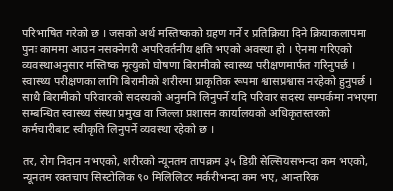परिभाषित गरेको छ । जसको अर्थ मस्तिष्कको ग्रहण गर्ने र प्रतिक्रिया दिने क्रियाकलापमा पुनः काममा आउन नसक्नेगरी अपरिवर्तनीय क्षति भएको अवस्था हो । ऐनमा गरिएको व्यवस्थाअनुसार मस्तिष्क मृत्युको घोषणा बिरामीको स्वास्थ्य परीक्षणमार्फत गरिनुपर्छ । स्वास्थ्य परीक्षणका लागि बिरामीको शरीरमा प्राकृतिक रूपमा श्वासप्रश्वास नरहेको हुनुपर्छ । साथै बिरामीको परिवारको सदस्यको अनुमनि लिनुपर्ने यदि परिवार सदस्य सम्पर्कमा नभएमा सम्बन्धित स्वास्थ्य संस्था प्रमुख वा जिल्ला प्रशासन कार्यालयको अधिकृतस्तरको कर्मचारीबाट स्वीकृति लिनुपर्ने व्यवस्था रहेको छ ।

तर, रोग निदान नभएको, शरीरको न्यूनतम तापक्रम ३५ डिग्री सेल्सियसभन्दा कम भएको, न्यूनतम रक्तचाप सिस्टोलिक ९० मिलिलिटर मर्करीभन्दा कम भए, आन्तरिक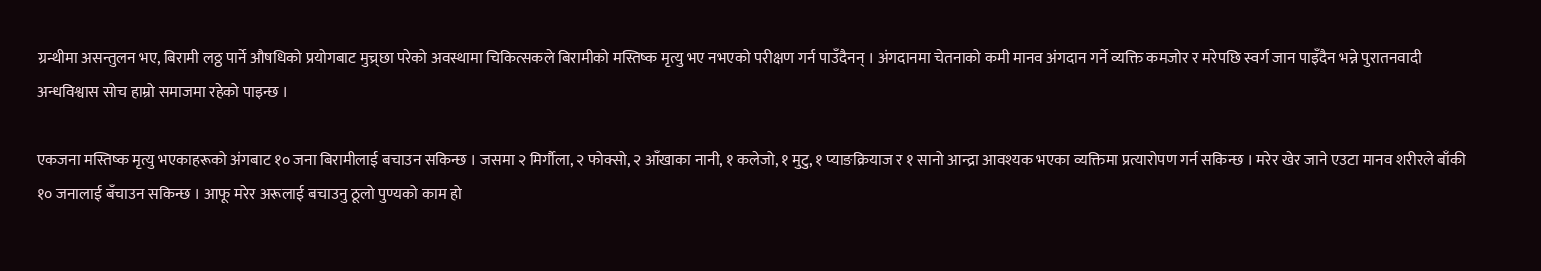ग्रन्थीमा असन्तुलन भए, बिरामी लठ्ठ पार्ने औषधिको प्रयोगबाट मुच्र्छा परेको अवस्थामा चिकित्सकले बिरामीको मस्तिष्क मृत्यु भए नभएको परीक्षण गर्न पाउँदैनन् । अंगदानमा चेतनाको कमी मानव अंगदान गर्ने व्यक्ति कमजोर र मरेपछि स्वर्ग जान पाइँदैन भन्ने पुरातनवादी अन्धविश्वास सोच हाम्रो समाजमा रहेको पाइन्छ ।

एकजना मस्तिष्क मृत्यु भएकाहरूको अंगबाट १० जना बिरामीलाई बचाउन सकिन्छ । जसमा २ मिर्गौला, २ फोक्सो, २ आँखाका नानी, १ कलेजो, १ मुटु, १ प्याङक्रियाज र १ सानो आन्द्रा आवश्यक भएका व्यक्तिमा प्रत्यारोपण गर्न सकिन्छ । मरेर खेर जाने एउटा मानव शरीरले बाँकी १० जनालाई बँचाउन सकिन्छ । आफू मरेर अरूलाई बचाउनु ठूलो पुण्यको काम हो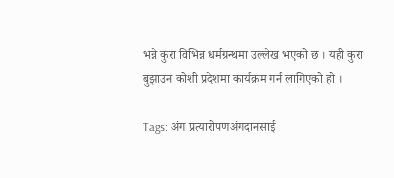भन्ने कुरा विभिन्न धर्मग्रन्थमा उल्लेख भएको छ । यही कुरा बुझाउन कोशी प्रदेशमा कार्यक्रम गर्न लागिएको हो ।

Tags: अंग प्रत्यारोपणअंगदानसाई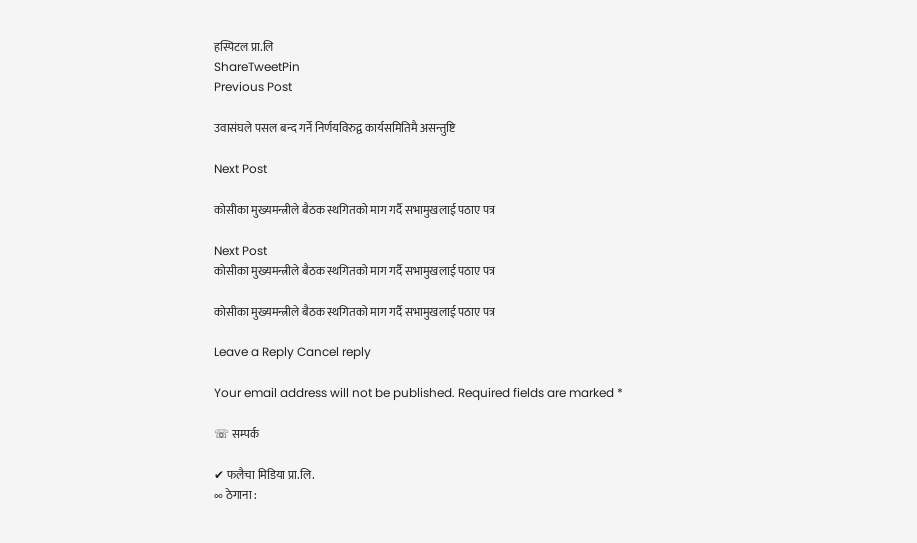हस्पिटल प्रा.लि
ShareTweetPin
Previous Post

उवासंघले पसल बन्द गर्ने निर्णयविरुद्व कार्यसमितिमै असन्तुष्टि

Next Post

कोसीका मुख्यमन्त्रीले बैठक स्थगितको माग गर्दै सभामुखलाई पठाए पत्र

Next Post
कोसीका मुख्यमन्त्रीले बैठक स्थगितको माग गर्दै सभामुखलाई पठाए पत्र

कोसीका मुख्यमन्त्रीले बैठक स्थगितको माग गर्दै सभामुखलाई पठाए पत्र

Leave a Reply Cancel reply

Your email address will not be published. Required fields are marked *

☏ सम्पर्क

✔ फलैचा मिडिया प्रा.लि.
∞ ठेगाना :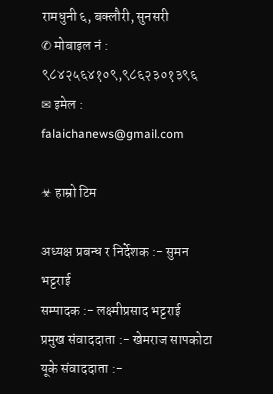रामधुनी ६, बक्लौरी, सुनसरी
✆ मोबाइल नं : ९८४२५६४१०९,९८६२३०१३९६
✉ इमेल : falaichanews@gmail.com

☣ हाम्रो टिम

अध्यक्ष प्रबन्ध र निर्देशक :- सुमन भट्टराई
सम्पादक :- लक्ष्मीप्रसाद भट्टराई
प्रमुख संवाददाता :- खेमराज सापकोटा
यूके संवाददाता :-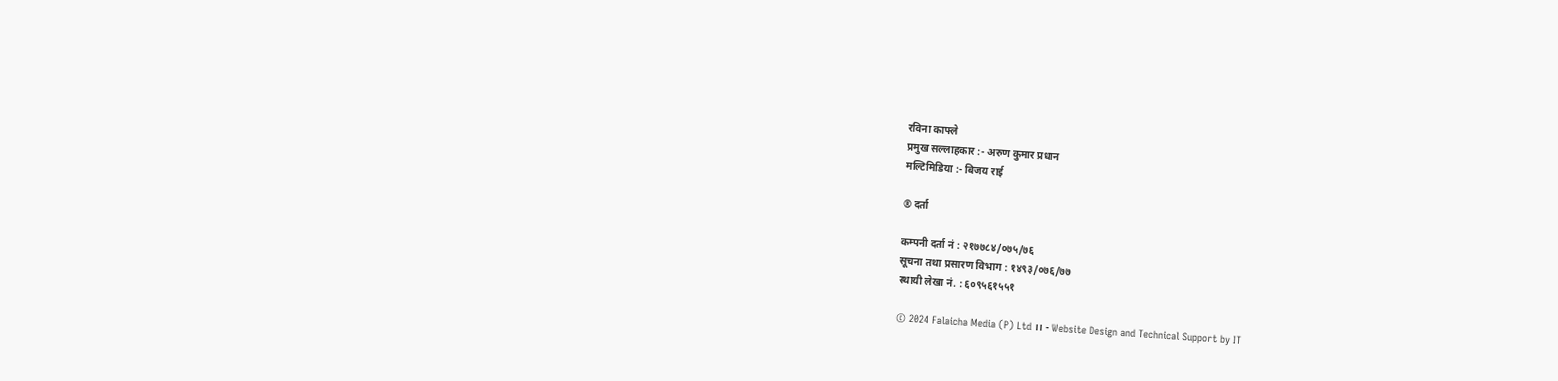रविना काफ्ले
प्रमुख सल्लाहकार :- अरुण कुमार प्रधान
मल्टिमिडिया :- बिजय राई

® दर्ता

कम्पनी दर्ता नं : २१७७८४/०७५/७६
सूचना तथा प्रसारण विभाग : १४९३/०७६/७७
स्थायी लेखा नं. : ६०९५६१५५१

© 2024 Falaicha Media (P) Ltd ।। - Website Design and Technical Support by IT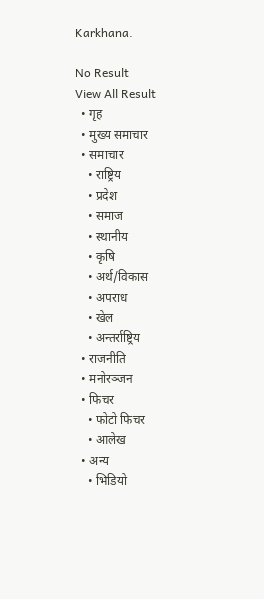Karkhana.

No Result
View All Result
  • गृह
  • मुख्य समाचार
  • समाचार
    • राष्ट्रिय
    • प्रदेश
    • समाज
    • स्थानीय
    • कृषि
    • अर्थ/विकास
    • अपराध
    • खेल
    • अन्तर्राष्ट्रिय
  • राजनीति
  • मनोरञ्जन
  • फिचर
    • फोटो फिचर
    • आलेख
  • अन्य
    • भिडियो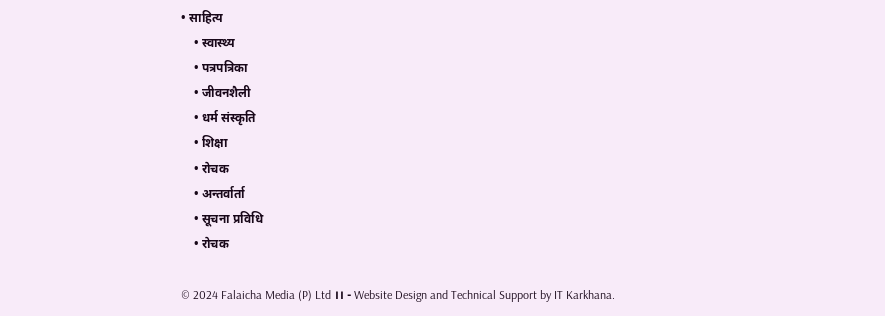• साहित्य
    • स्वास्थ्य
    • पत्रपत्रिका
    • जीवनशैली
    • धर्म संस्कृति
    • शिक्षा
    • रोचक
    • अन्तर्वार्ता
    • सूचना प्रविधि
    • रोचक

© 2024 Falaicha Media (P) Ltd ।। - Website Design and Technical Support by IT Karkhana.